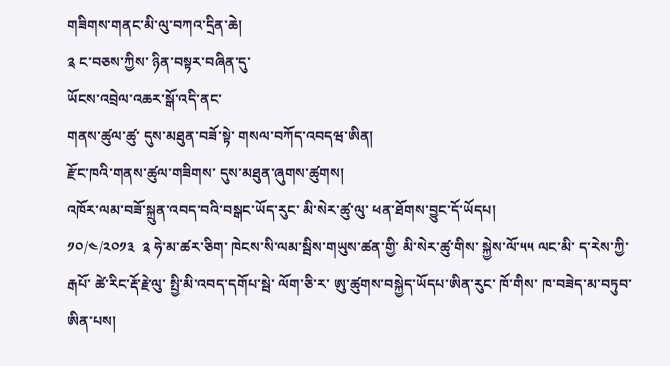གཟིགས་གནང་མི་ལུ་བཀའ་དྲིན་ཆེ།
༉ ང་བཅས་ཀྱིས་ ཉིན་བསྟར་བཞིན་དུ་
ཡོངས་འབྲེལ་འཆར་སྒོ་འདི་ནང་
གནས་ཚུལ་ཚུ་ དུས་མཐུན་བཟོ་སྟེ་ གསལ་བཀོད་འབདཝ་ཨིན།
རྫོང་ཁའི་གནས་ཚུལ་གཟིགས་ དུས་མཐུན་ཞུགས་ཚུགས།
འཁོར་ལམ་བཟོ་སྐྲུན་འབད་བའི་བསྒང་ཡོད་རུང་ མི་སེར་ཚུ་ལུ་ ཕན་ཐོགས་བྱུང་དོ་ཡོདཔ།
༡༠/༤/༢༠༡༣  ༉ ཧེ་མ་ཚར་ཅིག་ ཁེངས་སི་ལམ་སྦིས་གཡུས་ཚན་གྱི་ མི་སེར་ཚུ་གིས་ སྐྱེས་ལོ་༥༥ ལང་མི་ ད་རེས་ཀྱི་རྒཔོ་ ཚེ་རིང་རྡོ་རྗེ་ལུ་ སྤྱི་མི་འབད་དགོཔ་སྦེ་ ལོག་ཅི་ར་ ཨུ་ཚུགས་བསྐྱེད་ཡོདཔ་ཨིན་རུང་ ཁོ་གིས་ ཁ་བཟེད་མ་བཏུབ་ཨིན་པས།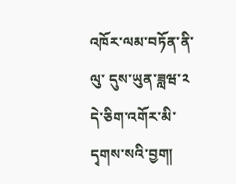འཁོར་ལམ་བཏོན་ནི་ལུ་ དུས་ཡུན་ཟླཝ་༢ དེ་ཅིག་འགོར་མི་ དྭགས་སའི་བྱག།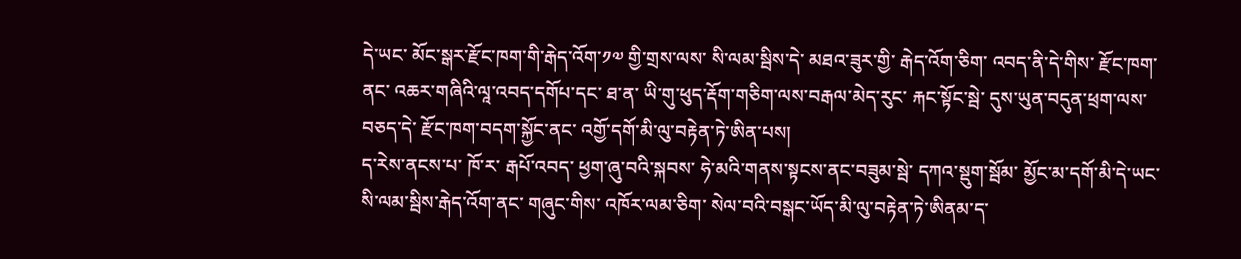དེ་ཡང་ མོང་སྒར་རྫོང་ཁག་གི་རྒེད་འོག་༡༧ གྱི་གྲས་ལས་ སི་ལམ་སྦིས་དེ་ མཐའ་ཟུར་གྱི་ རྒེད་འོག་ཅིག་ འབད་ནི་དེ་གིས་ རྫོང་ཁག་ནང་ འཆར་གཞིའི་ལཱ་འབད་དགོཔ་དང་ ཐ་ན་ ཡི་གུ་ཕུད་རྡོག་གཅིག་ལས་བརྒལ་མེད་རུང་ རྐང་སྟོང་སྦེ་ དུས་ཡུན་བདུན་ཕྲག་ལས་བཅད་དེ་ རྫོང་ཁག་བདག་སྐྱོང་ནང་ འགྱོ་དགོ་མི་ལུ་བརྟེན་ཏེ་ཨིན་པས།
ད་རེས་ནངས་པ་ ཁོ་ར་ རྒཔོ་འབད་ ཕྱག་ཞུ་བའི་སྐབས་ ཧེ་མའི་གནས་སྟངས་ནང་བཟུམ་སྦེ་ དཀའ་སྡུག་སྦོམ་ མྱོང་མ་དགོ་མི་དེ་ཡང་ སི་ལམ་སྦིས་རྒེད་འོག་ནང་ གཞུང་གིས་ འཁོར་ལམ་ཅིག་ སེལ་བའི་བསྒང་ཡོད་མི་ལུ་བརྟེན་ཏེ་ཨིནམ་ད་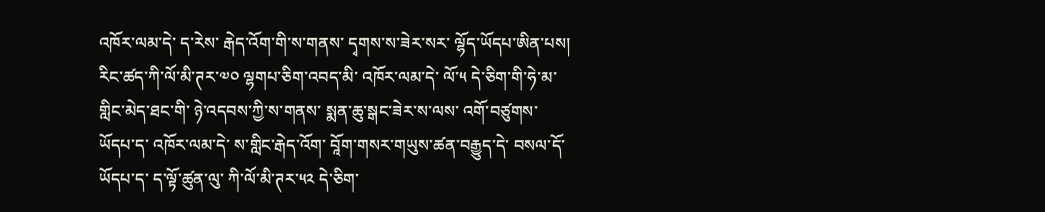འཁོར་ལམ་དེ་ ད་རེས་ རྒེད་འོག་གི་ས་གནས་ དྭགས་ས་ཟེར་སར་ ལྷོད་ཡོདཔ་ཨིན་པས།
རིང་ཚད་ཀི་ལོ་མི་ཊཪ་༧༠ ལྷགཔ་ཅིག་འབད་མི་ འཁོར་ལམ་དེ་ ལོ་༥ དེ་ཅིག་གི་ཧེ་མ་ གླིང་མེད་ཐང་གི་ ཉེ་འདབས་ཀྱི་ས་གནས་ སྨན་ཆུ་སྒང་ཟེར་ས་ལས་ འགོ་བཙུགས་ཡོདཔ་ད་ འཁོར་ལམ་དེ་ ས་གླིང་རྒེད་འོག་ བཱོག་གསར་གཡུས་ཚན་བརྒྱུད་དེ་ བསལ་དོ་ཡོདཔ་ད་ ད་ལྟོ་ཚུན་ལུ་ ཀི་ལོ་མི་ཊར་༥༢ དེ་ཅིག་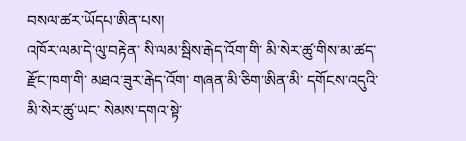བསལ་ཚར་ཡོདཔ་ཨིན་པས།
འཁོར་ལམ་དེ་ལུ་བརྟེན་ སི་ལམ་སྦིས་རྒེད་འོག་གི་ མི་སེར་ཚུ་གིས་མ་ཚད་ རྫོང་ཁག་གི་ མཐའ་ཟུར་རྒེད་འོག་ གཞན་མི་ཅིག་ཨིན་མི་ དགོངས་འདུའི་ མི་སེར་ཚུ་ཡང་ སེམས་དགའ་སྟེ་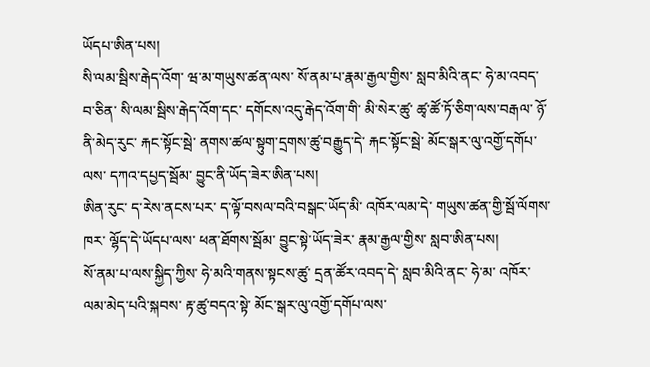ཡོདཔ་ཨིན་པས།
སི་ལམ་སྦིས་རྒེད་འོག་ ཝ་མ་གཡུས་ཚན་ལས་ སོ་ནམ་པ་རྣམ་རྒྱལ་གྱིས་ སླབ་མིའི་ནང་ ཧེ་མ་འབད་བ་ཅིན་ སི་ལམ་སྦིས་རྒེད་འོག་དང་ དགོངས་འདུ་རྒེད་འོག་གི་ མི་སེར་ཚུ་ ཚྭ་ཚོ་ཏོ་ཅིག་ལས་བརྒལ་ ཉོ་ནི་མེད་རུང་ རྐང་སྟོང་སྦེ་ ནགས་ཚལ་སྟུག་དྲགས་ཚུ་བརྒྱུད་དེ་ རྐང་སྟོང་སྦེ་ མོང་སྒར་ལུ་འགྱོ་དགོཔ་ལས་ དཀའ་དཔྱད་སྦོམ་ བྱུང་ནི་ཡོད་ཟེར་ཨིན་པས།
ཨིན་རུང་ ད་རེས་ནངས་པར་ ད་ལྟོ་བསལ་བའི་བསྒང་ཡོད་མི་ འཁོར་ལམ་དེ་ གཡུས་ཚན་གྱི་སྦོ་ལོགས་ཁར་ ལྷོད་དེ་ཡོདཔ་ལས་ ཕན་ཐོགས་སྦོམ་ བྱུང་སྟེ་ཡོད་ཟེར་ རྣམ་རྒྱལ་གྱིས་ སླབ་ཨིན་པས།
སོ་ནམ་པ་ལས་སྐྱིད་ཀྱིས་ ཧེ་མའི་གནས་སྟངས་ཚུ་ དྲན་ཚོར་འབད་དེ་ སླབ་མིའི་ནང་ ཧེ་མ་ འཁོར་ལམ་མེད་པའི་སྐབས་ རྟ་ཚུ་བདའ་སྟེ་ མོང་སྒར་ལུ་འགྱོ་དགོཔ་ལས་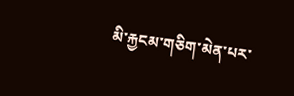མི་རྐྱངམ་གཅིག་མེན་པར་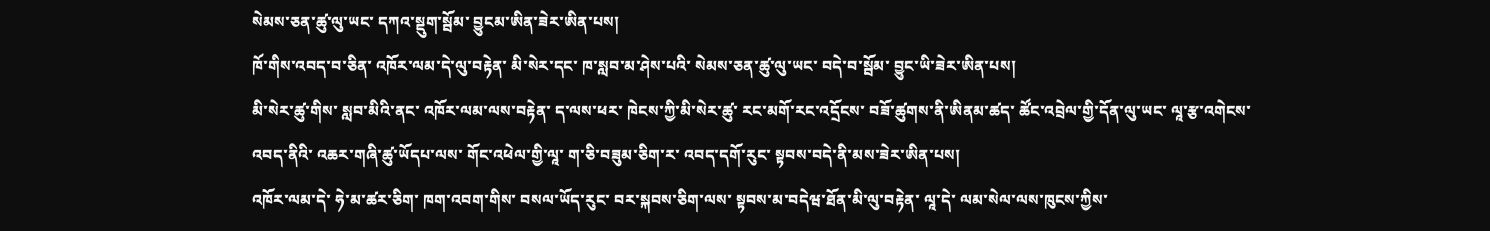སེམས་ཅན་ཚུ་ལུ་ཡང་ དཀའ་སྡུག་སྦོམ་ བྱུངམ་ཨིན་ཟེར་ཨིན་པས།
ཁོ་གིས་འབད་བ་ཅིན་ འཁོར་ལམ་དེ་ལུ་བརྟེན་ མི་སེར་དང་ ཁ་སླབ་མ་ཤེས་པའི་ སེམས་ཅན་ཚུ་ལུ་ཡང་ བདེ་བ་སྦོམ་ བྱུང་ཡི་ཟེར་ཨིན་པས།
མི་སེར་ཚུ་གིས་ སླབ་མིའི་ནང་ འཁོར་ལམ་ལས་བརྟེན་ ད་ལས་ཕར་ ཁེངས་ཀྱི་མི་སེར་ཚུ་ རང་མགོ་རང་འདྲོངས་ བཟོ་ཚུགས་ནི་ཨིནམ་ཚད་ ཚོང་འབྲེལ་གྱི་དོན་ལུ་ཡང་ ལཱ་རྩ་འགེངས་འབད་ནིའི་ འཆར་གཞི་ཚུ་ཡོདཔ་ལས་ གོང་འཕེལ་གྱི་ལཱ་ ག་ཅི་བཟུམ་ཅིག་ར་ འབད་དགོ་རུང་ སྟབས་བདེ་ནི་མས་ཟེར་ཨིན་པས།
འཁོར་ལམ་དེ་ ཧེ་མ་ཚར་ཅིག་ ཁག་འབག་གིས་ བསལ་ཡོད་རུང་ བར་སྐབས་ཅིག་ལས་ སྟབས་མ་བདེཝ་ཐོན་མི་ལུ་བརྟེན་ ལཱ་དེ་ ལམ་སེལ་ལས་ཁུངས་ཀྱིས་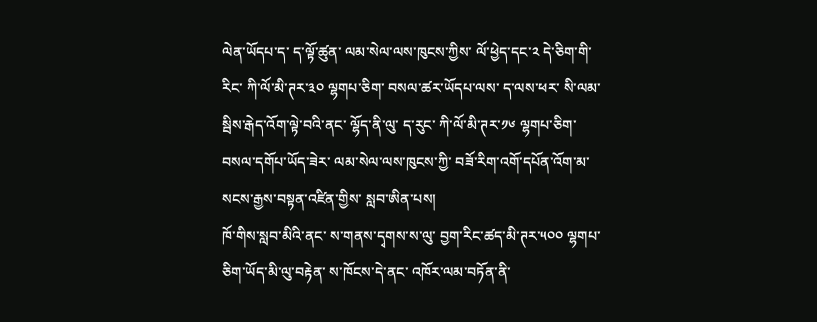ལེན་ཡོདཔ་ད་ ད་ལྟོ་ཚུན་ ལམ་སེལ་ལས་ཁུངས་ཀྱིས་ ལོ་ཕྱེད་དང་༢ དེ་ཅིག་གི་རིང་ ཀི་ལོ་མི་ཊར་༣༠ ལྷགཔ་ཅིག་ བསལ་ཚར་ཡོདཔ་ལས་ ད་ལས་ཕར་ སི་ལམ་སྦིས་རྒེད་འོག་ལྟེ་བའི་ནང་ ལྷོད་ནི་ལུ་ ད་རུང་ ཀི་ལོ་མི་ཊར་༡༦ ལྷགཔ་ཅིག་ བསལ་དགོཔ་ཡོད་ཟེར་ ལམ་སེལ་ལས་ཁུངས་ཀྱི་ བཟོ་རིག་འགོ་དཔོན་འོག་མ་ སངས་རྒྱས་བསྟན་འཛིན་གྱིས་ སླབ་ཨིན་པས།
ཁོ་གིས་སླབ་མིའི་ནང་ ས་གནས་དྭགས་ས་ལུ་ བྱག་རིང་ཚད་མི་ཊར་༥༠༠ ལྷགཔ་ཅིག་ཡོད་མི་ལུ་བརྟེན་ ས་ཁོངས་དེ་ནང་ འཁོར་ལམ་བཏོན་ནི་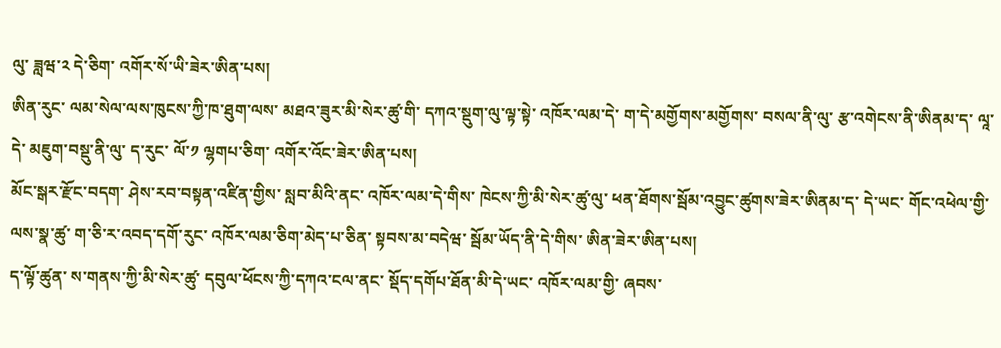ལུ་ ཟླཝ་༢ དེ་ཅིག་ འགོར་སོ་ཡི་ཟེར་ཨིན་པས།
ཨིན་རུང་ ལམ་སེལ་ལས་ཁུངས་ཀྱི་ཁ་ཐུག་ལས་ མཐའ་ཟུར་མི་སེར་ཚུ་གི་ དཀའ་སྡུག་ལུ་ལྟ་སྟེ་ འཁོར་ལམ་དེ་ ག་དེ་མགྱོགས་མགྱོགས་ བསལ་ནི་ལུ་ རྩ་འགེངས་ནི་ཨིནམ་ད་ ལཱ་དེ་ མཇུག་བསྡུ་ནི་ལུ་ ད་རུང་ ལོ་༡ ལྷགཔ་ཅིག་ འགོར་འོང་ཟེར་ཨིན་པས།
མོང་སྒར་རྫོང་བདག་ ཤེས་རབ་བསྟན་འཛིན་གྱིས་ སླབ་མིའི་ནང་ འཁོར་ལམ་དེ་གིས་ ཁེངས་ཀྱི་མི་སེར་ཚུ་ལུ་ ཕན་ཐོགས་སྦོམ་འབྱུང་ཚུགས་ཟེར་ཨིནམ་ད་ དེ་ཡང་ གོང་འཕེལ་གྱི་ལས་སྣ་ཚུ་ ག་ཅི་ར་འབད་དགོ་རུང་ འཁོར་ལམ་ཅིག་མེད་པ་ཅིན་ སྟབས་མ་བདེཝ་ སྦོམ་ཡོད་ནི་དེ་གིས་ ཨིན་ཟེར་ཨིན་པས།
ད་ལྟོ་ཚུན་ ས་གནས་ཀྱི་མི་སེར་ཚུ་ དབུལ་ཕོངས་ཀྱི་དཀའ་ངལ་ནང་ སྡོད་དགོཔ་ཐོན་མི་དེ་ཡང་ འཁོར་ལམ་གྱི་ ཞབས་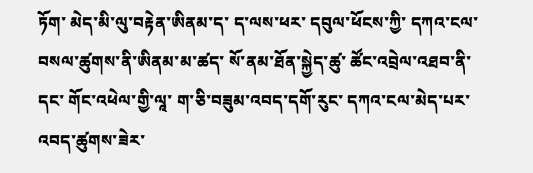ཏོག་ མེད་མི་ལུ་བརྟེན་ཨིནམ་ད་ ད་ལས་ཕར་ དབུལ་ཕོངས་ཀྱི་ དཀའ་ངལ་བསལ་ཚུགས་ནི་ཨིནམ་མ་ཚད་ སོ་ནམ་ཐོན་སྐྱེད་ཚུ་ ཚོང་འབྲེལ་འཐབ་ནི་དང་ གོང་འཕེལ་གྱི་ལཱ་ ག་ཅི་བཟུམ་འབད་དགོ་རུང་ དཀའ་ངལ་མེད་པར་ འབད་ཚུགས་ཟེར་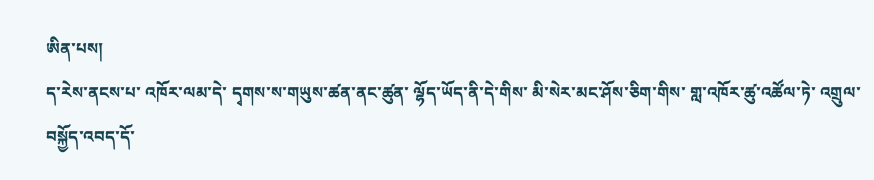ཨིན་པས།
ད་རེས་ནངས་པ་ འཁོར་ལམ་དེ་ དྭགས་ས་གཡུས་ཚན་ནང་ཚུན་ ལྷོད་ཡོད་ནི་དེ་གིས་ མི་སེར་མང་ཤོས་ཅིག་གིས་ གླ་འཁོར་ཚུ་འཚོལ་ཏེ་ འགྲུལ་བསྐྱོད་འབད་དོ་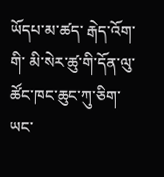ཡོདཔ་མ་ཚད་ རྒེད་འོག་གི་ མི་སེར་ཚུ་གི་དོན་ལུ་ ཚོང་ཁང་ཆུང་ཀུ་ཅིག་ཡང་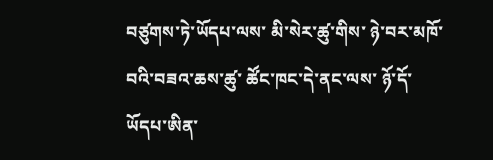བཙུགས་ཏེ་ཡོདཔ་ལས་ མི་སེར་ཚུ་གིས་ ཉེ་བར་མཁོ་བའི་བཟའ་ཆས་ཚུ་ ཚོང་ཁང་དེ་ནང་ལས་ ཉོ་དོ་ཡོདཔ་ཨིན་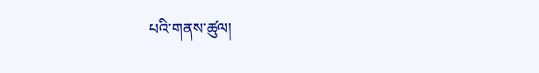པའི་གནས་ཚུལ།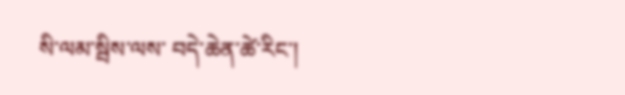སི་ལམ་སྦིས་ལས་ བདེ་ཆེན་ཚེ་རིང་།